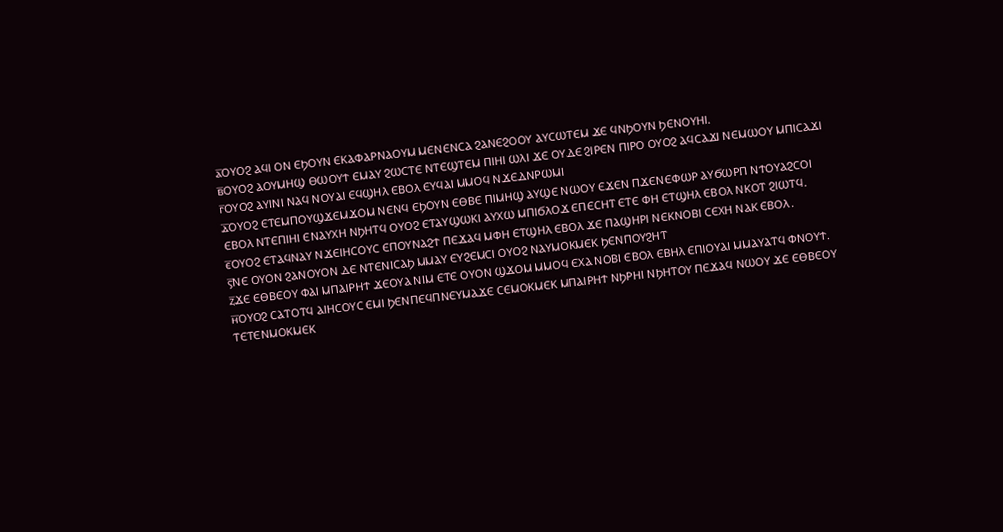ⲁ̅ⲞⲨⲞϨ ⲀϤⲒ ⲞⲚ ⲈϦⲞⲨⲚ ⲈⲔⲀⲪⲀⲢⲚⲀⲞⲨⲘ ⲘⲈⲚⲈⲚⲤⲀ ϨⲀⲚⲈϨⲞⲞⲨ ⲀⲨⲤⲰⲦⲈⲘ ϪⲈ ϤⲚϦⲞⲨⲚ ϦⲈⲚⲞⲨⲎⲒ.
ⲃ̅ⲞⲨⲞϨ ⲀⲞⲨⲘⲎϢ ⲐⲰⲞⲨϮ ⲈⲘⲀⲨ ϨⲰⲤⲦⲈ ⲚⲦⲈϢⲦⲈⲘ ⲠⲒⲎⲒ ⲰⲖⲒ ϪⲈ ⲞⲨⲆⲈ ϨⲒⲢⲈⲚ ⲠⲒⲢⲞ ⲞⲨⲞϨ ⲀϤⲤⲀϪⲒ ⲚⲈⲘⲰⲞⲨ ⲘⲠⲒⲤⲀϪⲒ
ⲅ̅ⲞⲨⲞϨ ⲀⲨⲒⲚⲒ ⲚⲀϤ ⲚⲞⲨⲀⲒ ⲈϤϢⲎⲖ ⲈⲂⲞⲖ ⲈⲨϤⲀⲒ ⲘⲘⲞϤ ⲚϪⲈⲆⲚⲢⲰⲘⲒ
ⲇ̅ⲞⲨⲞϨ ⲈⲦⲈⲘⲠⲞⲨϢϪⲈⲘϪⲞⲘ ⲚⲈⲚϤ ⲈϦⲞⲨⲚ ⲈⲐⲂⲈ ⲠⲒⲘⲎϢ ⲀⲨϢⲈ ⲚⲰⲞⲨ ⲈϪⲈⲚ ⲠϪⲈⲚⲈⲪⲰⲢ ⲀⲨϬⲰⲢⲠ ⲚϮⲞⲨⲀϨⲤⲞⲒ ⲈⲂⲞⲖ ⲚⲦⲈⲠⲒⲎⲒ ⲈⲚⲀⲨⲬⲎ ⲚϦⲎⲦϤ ⲞⲨⲞϨ ⲈⲦⲀⲨϢⲰⲔⲒ ⲀⲨⲬⲰ ⲘⲠⲒϬⲖⲞϪ ⲈⲠⲈⲤⲎⲦ ⲈⲦⲈ ⲪⲎ ⲈⲦϢⲎⲖ ⲈⲂⲞⲖ ⲚⲔⲞⲦ ϨⲒⲰⲦϤ.
ⲉ̅ⲞⲨⲞϨ ⲈⲦⲀϤⲚⲀⲨ ⲚϪⲈⲒⲎⲤⲞⲨⲤ ⲈⲠⲞⲨⲚⲀϨϮ ⲠⲈϪⲀϤ ⲘⲪⲎ ⲈⲦϢⲎⲖ ⲈⲂⲞⲖ ϪⲈ ⲠⲀϢⲎⲢⲒ ⲚⲈⲔⲚⲞⲂⲒ ⲤⲈⲬⲎ ⲚⲀⲔ ⲈⲂⲞⲖ.
ⲋ̅ⲚⲈ ⲞⲨⲞⲚ ϨⲀⲚⲞⲨⲞⲚ ⲆⲈ ⲚⲦⲈⲚⲒⲤⲀϦ ⲘⲘⲀⲨ ⲈⲨϨⲈⲘⲤⲒ ⲞⲨⲞϨ ⲚⲀⲨⲘⲞⲔⲘⲈⲔ ϦⲈⲚⲠⲞⲨϨⲎⲦ
ⲍ̅ϪⲈ ⲈⲐⲂⲈⲞⲨ ⲪⲀⲒ ⲘⲠⲀⲒⲢⲎϮ ϪⲈⲞⲨⲀ ⲚⲒⲘ ⲈⲦⲈ ⲞⲨⲞⲚ ϢϪⲞⲘ ⲘⲘⲞϤ ⲈⲬⲀ ⲚⲞⲂⲒ ⲈⲂⲞⲖ ⲈⲂⲎⲖ ⲈⲠⲒⲞⲨⲀⲒ ⲘⲘⲀⲨⲀⲦϤ ⲪⲚⲞⲨϮ.
ⲏ̅ⲞⲨⲞϨ ⲤⲀⲦⲞⲦϤ ⲀⲒⲎⲤⲞⲨⲤ ⲈⲘⲒ ϦⲈⲚⲠⲈϤⲠⲚⲈⲨⲘⲀϪⲈ ⲤⲈⲘⲞⲔⲘⲈⲔ ⲘⲠⲀⲒⲢⲎϮ ⲚϦⲢⲎⲒ ⲚϦⲎⲦⲞⲨ ⲠⲈϪⲀϤ ⲚⲰⲞⲨ ϪⲈ ⲈⲐⲂⲈⲞⲨ ⲦⲈⲦⲈⲚⲘⲞⲔⲘⲈⲔ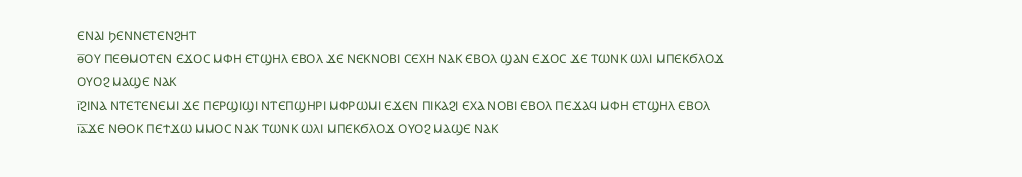ⲈⲚⲀⲒ ϦⲈⲚⲚⲈⲦⲈⲚϨⲎⲦ
ⲑ̅ⲞⲨ ⲠⲈⲐⲘⲞⲦⲈⲚ ⲈϪⲞⲤ ⲘⲪⲎ ⲈⲦϢⲎⲖ ⲈⲂⲞⲖ ϪⲈ ⲚⲈⲔⲚⲞⲂⲒ ⲤⲈⲬⲎ ⲚⲀⲔ ⲈⲂⲞⲖ ϢⲀⲚ ⲈϪⲞⲤ ϪⲈ ⲦⲰⲚⲔ ⲰⲖⲒ ⲘⲠⲈⲔϬⲖⲞϪ ⲞⲨⲞϨ ⲘⲀϢⲈ ⲚⲀⲔ
ⲓ̅ϨⲒⲚⲀ ⲚⲦⲈⲦⲈⲚⲈⲘⲒ ϪⲈ ⲠⲈⲢϢⲒϢⲒ ⲚⲦⲈⲠϢⲎⲢⲒ ⲘⲪⲢⲰⲘⲒ ⲈϪⲈⲚ ⲠⲒⲔⲀϨⲒ ⲈⲬⲀ ⲚⲞⲂⲒ ⲈⲂⲞⲖ ⲠⲈϪⲀϤ ⲘⲪⲎ ⲈⲦϢⲎⲖ ⲈⲂⲞⲖ
ⲓ̅ⲁ̅ϪⲈ ⲚⲐⲞⲔ ⲠⲈϮϪⲰ ⲘⲘⲞⲤ ⲚⲀⲔ ⲦⲰⲚⲔ ⲰⲖⲒ ⲘⲠⲈⲔϬⲖⲞϪ ⲞⲨⲞϨ ⲘⲀϢⲈ ⲚⲀⲔ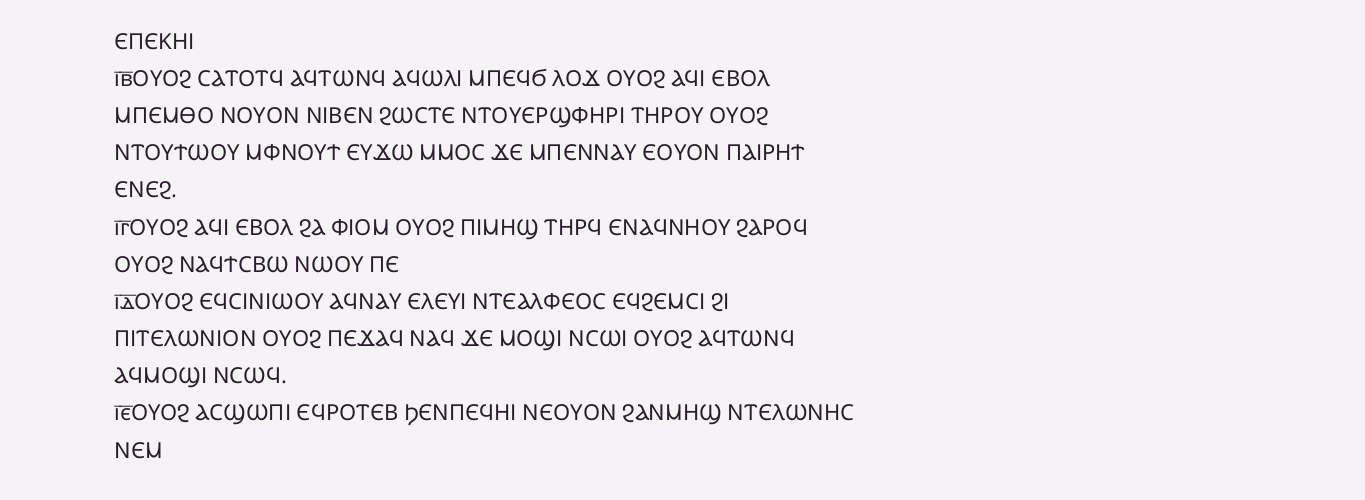ⲈⲠⲈⲔⲎⲒ
ⲓ̅ⲃ̅ⲞⲨⲞϨ ⲤⲀⲦⲞⲦϤ ⲀϤⲦⲰⲚϤ ⲀϤⲰⲖⲒ ⲘⲠⲈϤϬ ⲖⲞϪ ⲞⲨⲞϨ ⲀϤⲒ ⲈⲂⲞⲖ ⲘⲠⲈⲘⲐⲞ ⲚⲞⲨⲞⲚ ⲚⲒⲂⲈⲚ ϨⲰⲤⲦⲈ ⲚⲦⲞⲨⲈⲢϢⲪⲎⲢⲒ ⲦⲎⲢⲞⲨ ⲞⲨⲞϨ ⲚⲦⲞⲨϮⲰⲞⲨ ⲘⲪⲚⲞⲨϮ ⲈⲨϪⲰ ⲘⲘⲞⲤ ϪⲈ ⲘⲠⲈⲚⲚⲀⲨ ⲈⲞⲨⲞⲚ ⲠⲀⲒⲢⲎϮ ⲈⲚⲈϨ.
ⲓ̅ⲅ̅ⲞⲨⲞϨ ⲀϤⲒ ⲈⲂⲞⲖ ϨⲀ ⲪⲒⲞⲘ ⲞⲨⲞϨ ⲠⲒⲘⲎϢ ⲦⲎⲢϤ ⲈⲚⲀϤⲚⲎⲞⲨ ϨⲀⲢⲞϤ ⲞⲨⲞϨ ⲚⲀϤϮⲤⲂⲰ ⲚⲰⲞⲨ ⲠⲈ
ⲓ̅ⲇ̅ⲞⲨⲞϨ ⲈϤⲤⲒⲚⲒⲰⲞⲨ ⲀϤⲚⲀⲨ ⲈⲖⲈⲨⲒ ⲚⲦⲈⲀⲖⲪⲈⲞⲤ ⲈϤϨⲈⲘⲤⲒ ϨⲒ ⲠⲒⲦⲈⲖⲰⲚⲒⲞⲚ ⲞⲨⲞϨ ⲠⲈϪⲀϤ ⲚⲀϤ ϪⲈ ⲘⲞϢⲒ ⲚⲤⲰⲒ ⲞⲨⲞϨ ⲀϤⲦⲰⲚϤ ⲀϤⲘⲞϢⲒ ⲚⲤⲰϤ.
ⲓ̅ⲉ̅ⲞⲨⲞϨ ⲀⲤϢⲰⲠⲒ ⲈϤⲢⲞⲦⲈⲂ ϦⲈⲚⲠⲈϤⲎⲒ ⲚⲈⲞⲨⲞⲚ ϨⲀⲚⲘⲎϢ ⲚⲦⲈⲖⲰⲚⲎⲤ ⲚⲈⲘ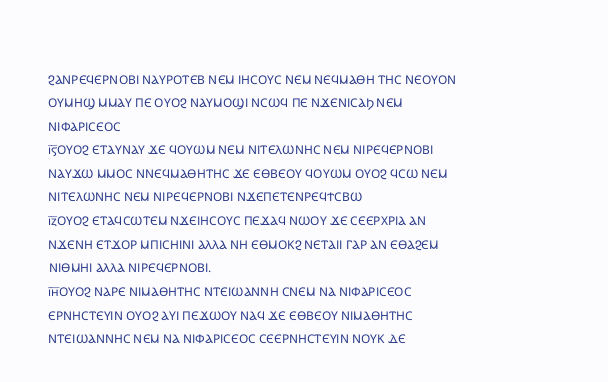ϨⲀⲚⲢⲈϤⲈⲢⲚⲞⲂⲒ ⲚⲀⲨⲢⲞⲦⲈⲂ ⲚⲈⲘ ⲒⲎⲤⲞⲨⲤ ⲚⲈⲘ ⲚⲈϤⲘⲀⲐⲎ ⲦⲎⲤ ⲚⲈⲞⲨⲞⲚ ⲞⲨⲘⲎϢ ⲘⲘⲀⲨ ⲠⲈ ⲞⲨⲞϨ ⲚⲀⲨⲘⲞϢⲒ ⲚⲤⲰϤ ⲠⲈ ⲚϪⲈⲚⲒⲤⲀϦ ⲚⲈⲘ ⲚⲒⲪⲀⲢⲒⲤⲈⲞⲤ
ⲓ̅ⲋ̅ⲞⲨⲞϨ ⲈⲦⲀⲨⲚⲀⲨ ϪⲈ ϤⲞⲨⲰⲘ ⲚⲈⲘ ⲚⲒⲦⲈⲖⲰⲚⲎⲤ ⲚⲈⲘ ⲚⲒⲢⲈϤⲈⲢⲚⲞⲂⲒ ⲚⲀⲨϪⲰ ⲘⲘⲞⲤ ⲚⲚⲈϤⲘⲀⲐⲎⲦⲎⲤ ϪⲈ ⲈⲐⲂⲈⲞⲨ ϤⲞⲨⲰⲘ ⲞⲨⲞϨ ϤⲤⲰ ⲚⲈⲘ ⲚⲒⲦⲈⲖⲰⲚⲎⲤ ⲚⲈⲘ ⲚⲒⲢⲈϤⲈⲢⲚⲞⲂⲒ ⲚϪⲈⲠⲈⲦⲈⲚⲢⲈϤϮⲤⲂⲰ
ⲓ̅ⲍ̅ⲞⲨⲞϨ ⲈⲦⲀϤⲤⲰⲦⲈⲘ ⲚϪⲈⲒⲎⲤⲞⲨⲤ ⲠⲈϪⲀϤ ⲚⲰⲞⲨ ϪⲈ ⲤⲈⲈⲢⲬⲢⲒⲀ ⲀⲚ ⲚϪⲈⲚⲎ ⲈⲦϪⲞⲢ ⲘⲠⲒⲤⲎⲒⲚⲒ ⲀⲖⲖⲀ ⲚⲎ ⲈⲐⲘⲞⲔϨ ⲚⲈⲦⲀⲒⲒ ⲄⲀⲢ ⲀⲚ ⲈⲐⲀϨⲈⲘ ⲚⲒⲐⲘⲎⲒ ⲀⲖⲖⲀ ⲚⲒⲢⲈϤⲈⲢⲚⲞⲂⲒ.
ⲓ̅ⲏ̅ⲞⲨⲞϨ ⲚⲀⲢⲈ ⲚⲒⲘⲀⲐⲎⲦⲎⲤ ⲚⲦⲈⲒⲰⲀⲚⲚⲎ ⲤⲚⲈⲘ ⲚⲀ ⲚⲒⲪⲀⲢⲒⲤⲈⲞⲤ ⲈⲢⲚⲎⲤⲦⲈⲨⲒⲚ ⲞⲨⲞϨ ⲀⲨⲒ ⲠⲈϪⲰⲞⲨ ⲚⲀϤ ϪⲈ ⲈⲐⲂⲈⲞⲨ ⲚⲒⲘⲀⲐⲎⲦⲎⲤ ⲚⲦⲈⲒⲰⲀⲚⲚⲎⲤ ⲚⲈⲘ ⲚⲀ ⲚⲒⲪⲀⲢⲒⲤⲈⲞⲤ ⲤⲈⲈⲢⲚⲎⲤⲦⲈⲨⲒⲚ ⲚⲞⲨⲔ ⲆⲈ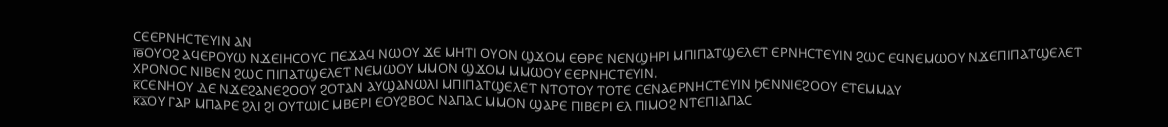ⲤⲈⲈⲢⲚⲎⲤⲦⲈⲨⲒⲚ ⲀⲚ
ⲓ̅ⲑ̅ⲞⲨⲞϨ ⲀϤⲈⲢⲞⲨⲰ ⲚϪⲈⲒⲎⲤⲞⲨⲤ ⲠⲈϪⲀϤ ⲚⲰⲞⲨ ϪⲈ ⲘⲎⲦⲒ ⲞⲨⲞⲚ ϢϪⲞⲘ ⲈⲐⲢⲈ ⲚⲈⲚϢⲎⲢⲒ ⲘⲠⲒⲠⲀⲦϢⲈⲖⲈⲦ ⲈⲢⲚⲎⲤⲦⲈⲨⲒⲚ ϨⲰⲤ ⲈϤⲚⲈⲘⲰⲞⲨ ⲚϪⲈⲠⲒⲠⲀⲦϢⲈⲖⲈⲦ ⲬⲢⲞⲚⲞⲤ ⲚⲒⲂⲈⲚ ϨⲰⲤ ⲠⲒⲠⲀⲦϢⲈⲖⲈⲦ ⲚⲈⲘⲰⲞⲨ ⲘⲘⲞⲚ ϢϪⲞⲘ ⲘⲘⲰⲞⲨ ⲈⲈⲢⲚⲎⲤⲦⲈⲨⲒⲚ.
ⲕ̅ⲤⲈⲚⲎⲞⲨ ⲆⲈ ⲚϪⲈϨⲀⲚⲈϨⲞⲞⲨ ϨⲞⲦⲀⲚ ⲀⲨϢⲀⲚⲰⲖⲒ ⲘⲠⲒⲠⲀⲦϢⲈⲖⲈⲦ ⲚⲦⲞⲦⲞⲨ ⲦⲞⲦⲈ ⲤⲈⲚⲀⲈⲢⲚⲎⲤⲦⲈⲨⲒⲚ ϦⲈⲚⲚⲒⲈϨⲞⲞⲨ ⲈⲦⲈⲘⲘⲀⲨ
ⲕ̅ⲁ̅ⲞⲨ ⲄⲀⲢ ⲘⲠⲀⲢⲈ ϨⲖⲒ ϨⲒ ⲞⲨⲦⲰⲒⲤ ⲘⲂⲈⲢⲒ ⲈⲞⲨϨⲂⲞⲤ ⲚⲀⲠⲀⲤ ⲘⲘⲞⲚ ϢⲀⲢⲈ ⲠⲒⲂⲈⲢⲒ ⲈⲖ ⲠⲒⲘⲞϨ ⲚⲦⲈⲠⲒⲀⲠⲀⲤ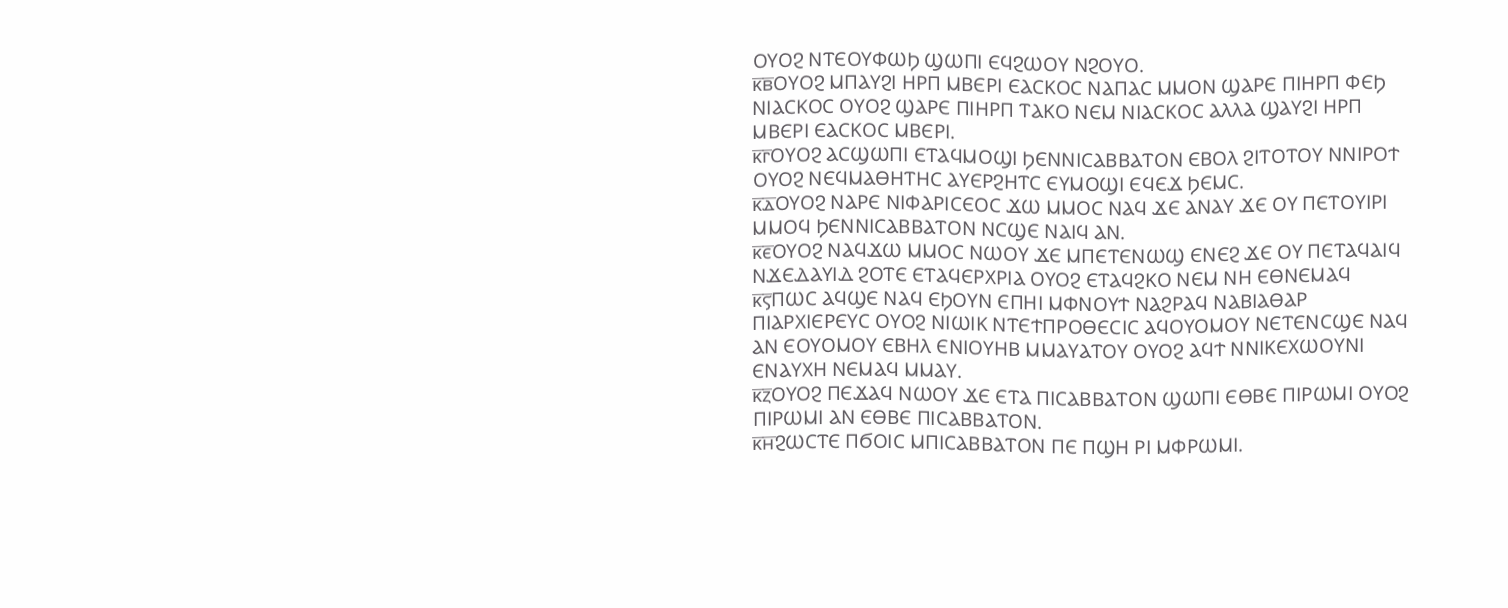ⲞⲨⲞϨ ⲚⲦⲈⲞⲨⲪⲰϦ ϢⲰⲠⲒ ⲈϤϨⲰⲞⲨ ⲚϨⲞⲨⲞ.
ⲕ̅ⲃ̅ⲞⲨⲞϨ ⲘⲠⲀⲨϨⲒ ⲎⲢⲠ ⲘⲂⲈⲢⲒ ⲈⲀⲤⲔⲞⲤ ⲚⲀⲠⲀⲤ ⲘⲘⲞⲚ ϢⲀⲢⲈ ⲠⲒⲎⲢⲠ ⲪⲈϦ ⲚⲒⲀⲤⲔⲞⲤ ⲞⲨⲞϨ ϢⲀⲢⲈ ⲠⲒⲎⲢⲠ ⲦⲀⲔⲞ ⲚⲈⲘ ⲚⲒⲀⲤⲔⲞⲤ ⲀⲖⲖⲀ ϢⲀⲨϨⲒ ⲎⲢⲠ ⲘⲂⲈⲢⲒ ⲈⲀⲤⲔⲞⲤ ⲘⲂⲈⲢⲒ.
ⲕ̅ⲅ̅ⲞⲨⲞϨ ⲀⲤϢⲰⲠⲒ ⲈⲦⲀϤⲘⲞϢⲒ ϦⲈⲚⲚⲒⲤⲀⲂⲂⲀⲦⲞⲚ ⲈⲂⲞⲖ ϨⲒⲦⲞⲦⲞⲨ ⲚⲚⲒⲢⲞϮ ⲞⲨⲞϨ ⲚⲈϤⲘⲀⲐⲎⲦⲎⲤ ⲀⲨⲈⲢϨⲎⲦⲤ ⲈⲨⲘⲞϢⲒ ⲈϤⲈϪ ϦⲈⲘⲤ.
ⲕ̅ⲇ̅ⲞⲨⲞϨ ⲚⲀⲢⲈ ⲚⲒⲪⲀⲢⲒⲤⲈⲞⲤ ϪⲰ ⲘⲘⲞⲤ ⲚⲀϤ ϪⲈ ⲀⲚⲀⲨ ϪⲈ ⲞⲨ ⲠⲈⲦⲞⲨⲒⲢⲒ ⲘⲘⲞϤ ϦⲈⲚⲚⲒⲤⲀⲂⲂⲀⲦⲞⲚ ⲚⲤϢⲈ ⲚⲀⲒϤ ⲀⲚ.
ⲕ̅ⲉ̅ⲞⲨⲞϨ ⲚⲀϤϪⲰ ⲘⲘⲞⲤ ⲚⲰⲞⲨ ϪⲈ ⲘⲠⲈⲦⲈⲚⲰϢ ⲈⲚⲈϨ ϪⲈ ⲞⲨ ⲠⲈⲦⲀϤⲀⲒϤ ⲚϪⲈⲆⲀⲨⲒⲆ ϨⲞⲦⲈ ⲈⲦⲀϤⲈⲢⲬⲢⲒⲀ ⲞⲨⲞϨ ⲈⲦⲀϤϨⲔⲞ ⲚⲈⲘ ⲚⲎ ⲈⲐⲚⲈⲘⲀϤ
ⲕ̅ⲋ̅ⲠⲰⲤ ⲀϤϢⲈ ⲚⲀϤ ⲈϦⲞⲨⲚ ⲈⲠⲎⲒ ⲘⲪⲚⲞⲨϮ ⲚⲀϨⲢⲀϤ ⲚⲀⲂⲒⲀⲐⲀⲢ ⲠⲒⲀⲢⲬⲒⲈⲢⲈⲨⲤ ⲞⲨⲞϨ ⲚⲒⲰⲒⲔ ⲚⲦⲈϮⲠⲢⲞⲐⲈⲤⲒⲤ ⲀϤⲞⲨⲞⲘⲞⲨ ⲚⲈⲦⲈⲚⲤϢⲈ ⲚⲀϤ ⲀⲚ ⲈⲞⲨⲞⲘⲞⲨ ⲈⲂⲎⲖ ⲈⲚⲒⲞⲨⲎⲂ ⲘⲘⲀⲨⲀⲦⲞⲨ ⲞⲨⲞϨ ⲀϤϮ ⲚⲚⲒⲔⲈⲬⲰⲞⲨⲚⲒ ⲈⲚⲀⲨⲬⲎ ⲚⲈⲘⲀϤ ⲘⲘⲀⲨ.
ⲕ̅ⲍ̅ⲞⲨⲞϨ ⲠⲈϪⲀϤ ⲚⲰⲞⲨ ϪⲈ ⲈⲦⲀ ⲠⲒⲤⲀⲂⲂⲀⲦⲞⲚ ϢⲰⲠⲒ ⲈⲐⲂⲈ ⲠⲒⲢⲰⲘⲒ ⲞⲨⲞϨ ⲠⲒⲢⲰⲘⲒ ⲀⲚ ⲈⲐⲂⲈ ⲠⲒⲤⲀⲂⲂⲀⲦⲞⲚ.
ⲕ̅ⲏ̅ϨⲰⲤⲦⲈ ⲠϬⲞⲒⲤ ⲘⲠⲒⲤⲀⲂⲂⲀⲦⲞⲚ ⲠⲈ ⲠϢⲎ ⲢⲒ ⲘⲪⲢⲰⲘⲒ.